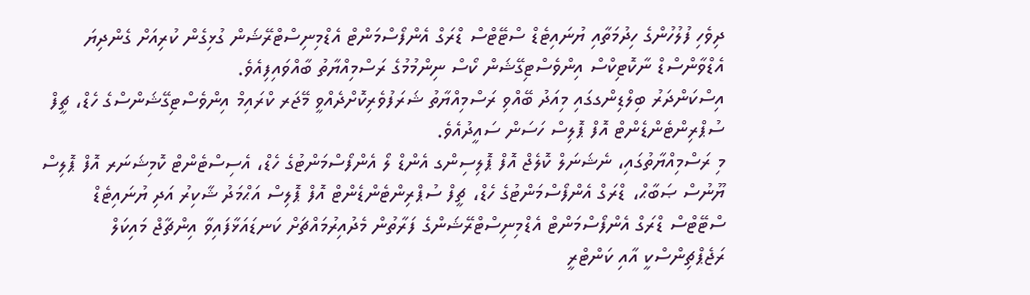ދިވެހި ފުލުހުންގެ ހިދުމަތާއި ޔުނައިޓެޑް ސްޓޭޓްސް ޑްރަގް އެންފޯސްމަންޓް އެޑްމިނިސްޓްރޭޝަން ގުޅިގެން ކުރިއަށް ގެންދިޔަ އެޑްވާންސްޑް ނާކޮޓިކްސް އިންވެސްޓިގޭޝަން ކޯސް ނިންމުމުގެ ރަސްމިއްޔާތު ބާއްވައިފިއެވެ.
އިސްކަންދަރު ބިލްޑިންގގައި މިއަދު ބޭއްވި ރަސްމިއްޔާތު ޝަރަފުވެރިކޮށްދެއްވީ މޭޖަރ ކްރައިމް އިންވެސްޓިގޭޝަންސްގެ ހެޑް، ޗީފް ސުޕްރިންޓެންޑެންޓް އޮފް ޕޮލިސް ހަސަން ސައީދުއެވެ.
މި ރަސްމިއްޔާތުގައި، ނެޝަނަލް ކޮލެޖް އޮފް ޕޮލިސިންގ އެންޑް ލޯ އެންފޯސްމަންޓުގެ ހެޑް، އެސިސްޓެންޓް ކޮމިޝަނަރ އޮފް ޕޮލިސް ޔޫނުސް ޞަބާޙް، ޑްރަގް އެންފޯސްމަންޓުގެ ހެޑް، ޗީފް ސުޕްރިންޓެންޑެންޓް އޮފް ޕޮލިސް އަޙްމަދު ޝާކިރު އަދި ޔުނައިޓެޑް ސްޓޭޓްސް ޑްރަގް އެންފޯސްމަންޓް އެޑްމިނިސްޓްރޭޝަންގެ ފަރާތުން މެދުއިރުމައްޗަށް ކަނޑައަޅާފައިވާ އިންޗާޖް މައިކަލް ރަޖެޕްޗިންސްކީ އާއި ކަންޓްރީ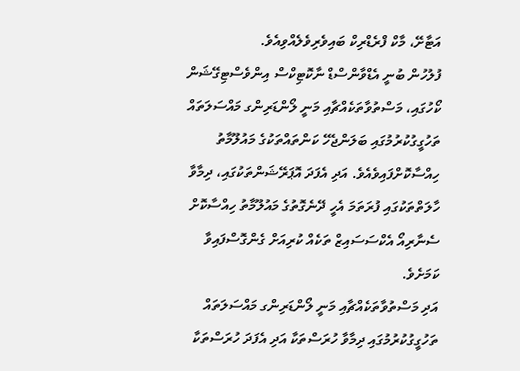އަޓާށޭ، މާކް ފްރެޑްރިކް ބައިވެރިވެލެއްވިއެވެ.
ފުލުހުން ބުނީ އެޑްވާންސްޑް ނާކޮޓިކްސް އިންވެސްޓިގޭޝަން ކޯހުގައި، މަސްތުވާތަކެއްޗާއި މަނީ ލޯންޑަރިންގ މައްސަލަތައް ތަހުގީގުކުރުމުގައި ބަލަންޖެހޭ ކަންތައްތަކުގެ މައުލޫމާތު ހިއްސާކޮށްފައިވެއެވެ. އަދި އެފަދަ އޮޕަރޭޝަންތަކުގައި، ދިމާވާ ހާލަތްތަކުގައި ފުރަތަމަ އެހީ ދޭނެގޮތުގެ މައުލޫމާތު ހިއްސާކޮށް ސެނާރިއޯ އެކްސަސައިޒް ތަކެއް ކުރިއަށް ގެންގޮސްފައިވާ ކަމަށެވެ.
އަދި މަސްތުވާތަކެއްޗާއި މަނީ ލޯންޑަރިންގ މައްސަލަތައް ތަހުގީގުކުރުމުގައި ދިމާވާ ހުރަސްތަކާ އަދި އެފަދަ ހުރަސްތަކާ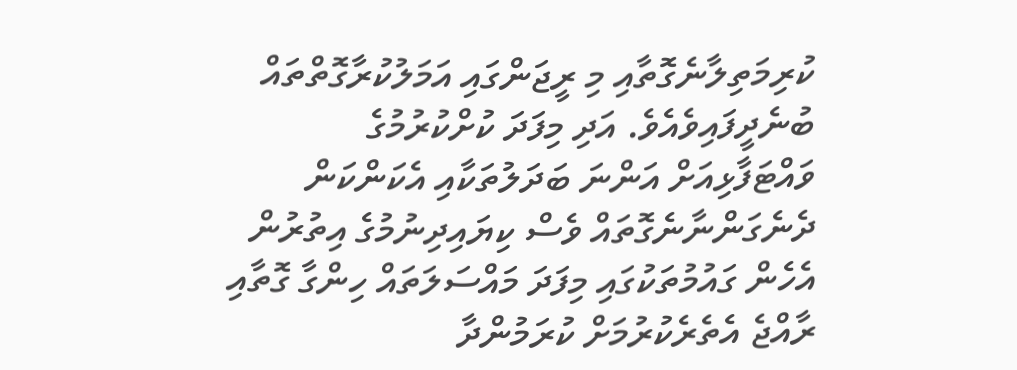ކުރިމަތިލާނެގޮތާއި މި ރީޖަންގައި އަމަލުކުރާގޮތްތައް ބުނެދީފައިވެއެވެ. އަދި މިފަދަ ކުށްކުރުމުގެ ވައްޓަފާޅިއަށް އަންނަ ބަދަލުތަކާއި އެކަންކަން ދެނެގަންނާނެގޮތައް ވެސް ކިޔައިދިނުމުގެ އިތުރުން އެހެން ގައުމުތަކުގައި މިފަދަ މައްސަލަތައް ހިންގާ ގޮތާއި ރާއްޖެ އެތެރެކުރުމަށް ކުރަމުންދާ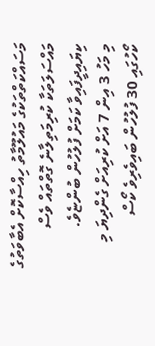މަސައްކަތްތަކުގެ މައުލޫމާތު ހިއްސާކޮށް އެބާވަތުގެ މައްސަލަތަކާ ކުރިމަތިލާނެ ގޮތްތައް ވެސް ކިޔައިދީފައިވާ ކަމަށް ފުލުހުން ބުންޏެވެ.
މި މަހު 3 އިން 7 އަށް ކުރިއަށް ގެންދިޔަ މި ކޯހުގައި 30 ފުލުހުން ބައިވެރިވެ ކޯސް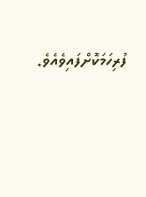ފުރިހަމަކޮށްފައިވެއެވެ.